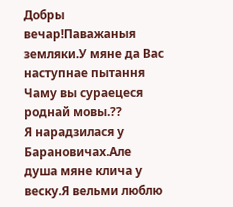Добры вечар!Паважаныя земляки.У мяне да Вас наступнае пытання
Чаму вы сураецеся роднай мовы.??
Я нарадзилася у Барановичах.Але душа мяне клича у веску.Я вельми люблю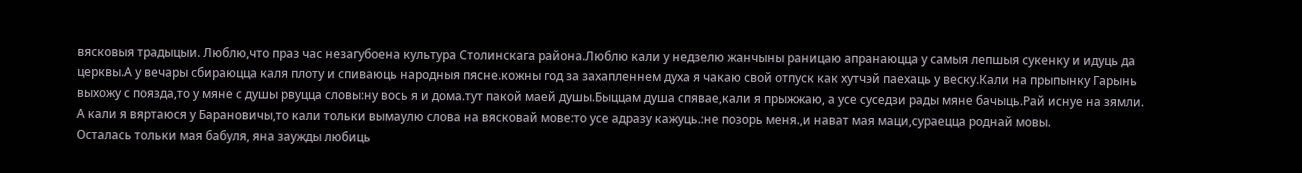вясковыя традыцыи. Люблю,что праз час незагубоена культура Столинскага района.Люблю кали у недзелю жанчыны раницаю апранаюцца у самыя лепшыя сукенку и идуць да церквы.А у вечары сбираюцца каля плоту и спиваюць народныя пясне.кожны год за захапленнем духа я чакаю свой отпуск как хутчэй паехаць у веску.Кали на прыпынку Гарынь выхожу с поязда,то у мяне с душы рвуцца словы:ну вось я и дома.тут пакой маей душы.Быццам душа спявае,кали я прыжжаю, а усе суседзи рады мяне бачыць.Рай иснуе на зямли.
А кали я вяртаюся у Барановичы,то кали тольки вымаулю слова на вясковай мове:то усе адразу кажуць.:не позорь меня.,и нават мая маци,сураецца роднай мовы.
Осталась тольки мая бабуля, яна заужды любиць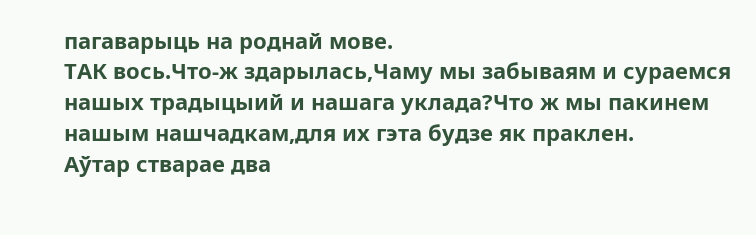пагаварыць на роднай мове.
ТАК вось.Что-ж здарылась,Чаму мы забываям и сураемся нашых традыцыий и нашага уклада?Что ж мы пакинем нашым нашчадкам,для их гэта будзе як праклен.
Аўтар стварае два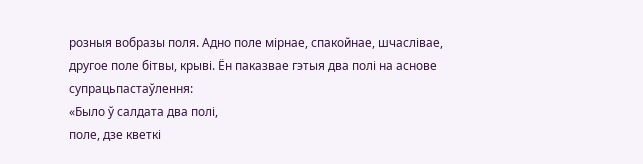розныя вобразы поля. Адно поле мірнае, спакойнае, шчаслівае, другое поле бітвы, крыві. Ён паказвае гэтыя два полі на аснове супрацьпастаўлення:
«Было ў салдата два полі,
поле, дзе кветкі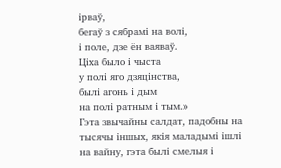ірваў,
бегаў з сябрамі на волі,
і поле, дзе ён ваяваў.
Ціха было і чыста
у полі яго дзяцінства,
былі агонь і дым
на полі ратным і тым.»
Гэта звычайны салдат, падобны на тысячы іншых, якія маладымі ішлі на вайну, гэта былі смелыя і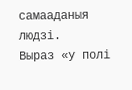самааданыя людзі.
Выраз «у полі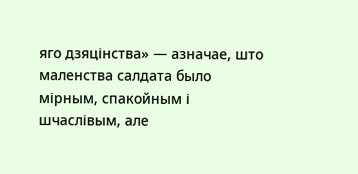яго дзяцінства» — азначае, што маленства салдата было мірным, спакойным і шчаслівым, але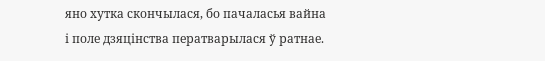яно хутка скончылася, бо пачаласья вайна і поле дзяцінства ператварылася ў ратнае.